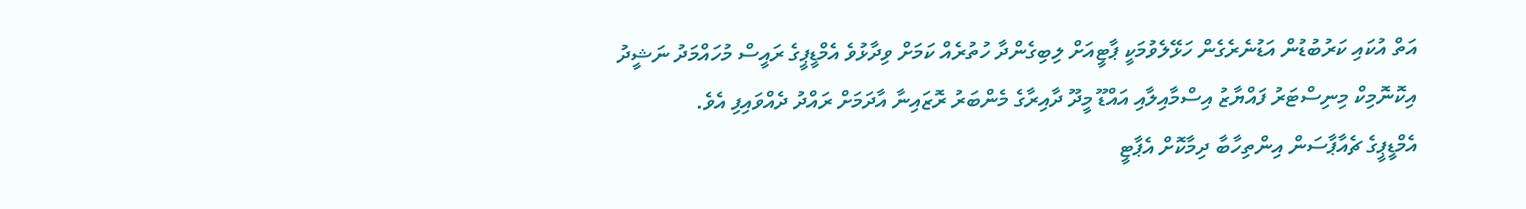އަތް އުކައި ކަރުބުޑުން އަޑުނެރެގެން ހަޅޭލެވުމަކީ ޕާޓީއަށް ލިބިގެންދާ ހުތުރެއް ކަމަށް ވިދާޅުވެ އެމްޑީޕީގެ ރައީސް މުހައްމަދު ނަޝީދު އިކޮނޮމިކް މިނިސްޓަރު ފައްޔާޒު އިސްމާއިލާއި އައްޑޫ މީދޫ ދާއިރާގެ މެންބަރު ރޮޒައިނާ އާދަމަށް ރައްދު ދެއްވައިފި އެވެ.
އެމްޑީޕީގެ ޗެއާޕާސަން އިންތިހާބާ ދިމާކޮށް އެޕާޓީ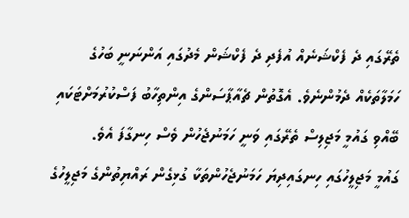ތެރޭގައި ދެ ފެކްޝަނެއް އުފެދި ދެ ފެކްޝަން މެދުގައި އަންނަނީ ބަހުގެ ހަމަލާތަކެއް ދެމުންނެވެ. އެގޮތުން ޗެއާޕާސަންގެ އިންތިހާބު ފަސްކުރުމަށްޓަކައި ބޭއްވި ގައުމީ މަޖިލިސް ތެރޭގައި ވަނީ ހަމަނުޖެހުން ވެސް ހިނގާފަ އެވެ.
ގައުމީ މަޖިލީހުގައި ހިނގައިދިޔަ ހަމަނުޖެހުންތަކާ ގުޅިގެން ރައްޔިތުންގެ މަޖިލީހުގެ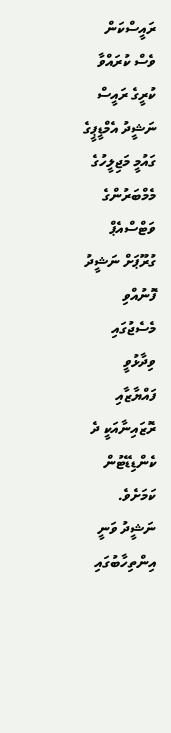ރައީސްކަން ވެސް ކުރައްވާ ކުރީގެ ރައީސް ނަޝީދު އެމްޑީޕީގެ ގައުމީ މަޖިލީހުގެ މެމްބަރުންގެ ވަޓްސްއެޕް ގުރޫޕަށް ނަޝީދު ފޮނުއްވި މެސެޖުގައި ވިދާޅުވީ ފައްޔާޒާއި ރޮޒައިނާއަކީ ދެ ކެންޑިޑޭޓުން ކަމަށެވެ.
ނަޝީދު ވަނީ އިންތިހާބުގައި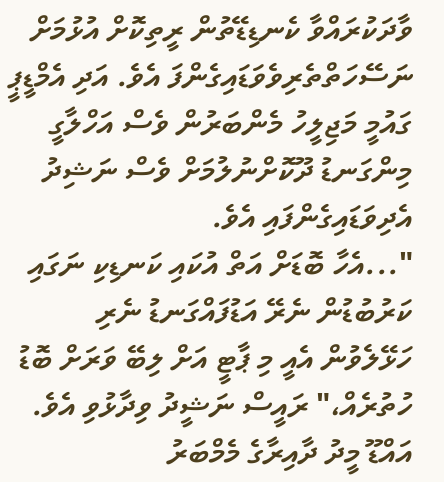ވާދަކުރައްވާ ކެނޑިޑޭތުން ރީތިކޮށް އުޅުމަށް ނަސޭހަތްތެރިވެވަޑައިގެންފަ އެވެ. އަދި އެމްޑީޕީ ގައުމީ މަޖިލީހު މެންބަރުން ވެސް އަހްލާގީ މިންގަނޑު ދޫކޮށްނުލުމަށް ވެސް ނަޝިދު އެދިވަޑައިގެންފައި އެވެ.
"...އެހާ ބޮޑަށް އަތް އުކައި ކަނޑިކި ނަގައި ކަރުބުޑުން ނެރޭ އަޑުފައްގަނޑު ނެރި ހަޅޭލެވުން އެއީ މި ޕާޓީ އަށް ލިބޭ ވަރަށް ބޮޑު ހުތުރެއް،" ރައީސް ނަޝީދު ވިދާޅުވި އެވެ.
އައްޑޫ މީދު ދާއިރާގެ މެމްބަރު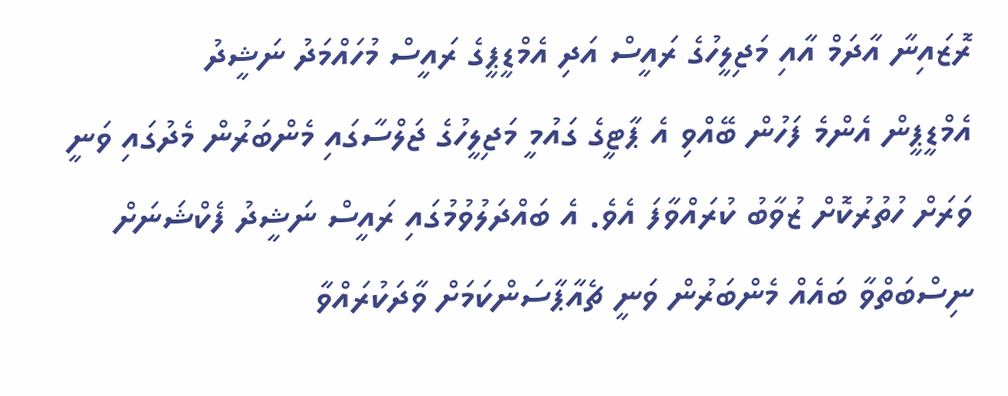ރޮޒައިނާ އާދަމް އާއި މަޖިލީހުގެ ރައީސް އަދި އެމްޑީޕީގެ ރައީސް މުހައްމަދު ނަޝީދު
އެމްޑީޕީން އެންމެ ފަހުން ބޭއްވި އެ ޕާޓީގެ ގައުމީ މަޖިލީހުގެ ޖަލްސާގައި މެންބަރުން މެދުގައި ވަނީ ވަރަށް ހުތުރުކޮށް ޒުވާބު ކުރައްވާފަ އެވެ. އެ ބައްދަލުވުމުގައި ރައީސް ނަޝީދު ފެކްޝަނަށް ނިސްބަތްވާ ބައެއް މެންބަރުން ވަނީ ޗެއާޕާސަންކަމަށް ވާދަކުރައްވާ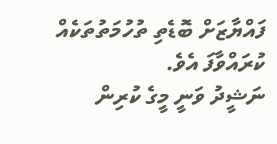ފައްޔާޒަށް ބޮޑެތި ތުހުމަތުތަކެއް ކުރައްވާފަ އެވެ.
ނަޝީދު ވަނީ މީގެ ކުރިން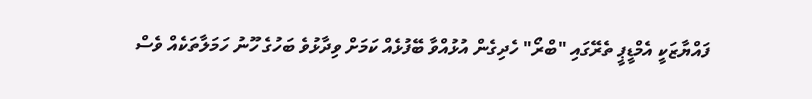ފައްޔާޒަކީ އެމްޑީޕީ ތެރޭގައި "ބްރޯ" ހެދިގެން އުޅުއްވާ ބޭފުޅެއް ކަމަށް ވިދާޅުވެ ބަހުގެ ހޫނު ހަމަލާތަކެއް ވެސް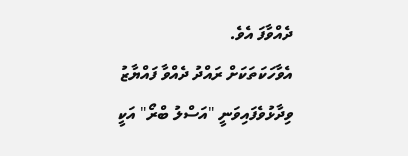ދެއްވާފަ އެވެ.
އެވާހަކަތަކަށް ރައްދު ދެއްވާ ފައްޔާޒު ވިދާޅުވެފައިވަނީ "އަސްލު ބްރޯ" އަކީ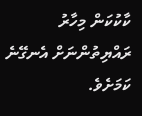ކާކުކަން މިހާރު ރައްޔިތުންނަށް އެނގޭނެ ކަމަށެވެ.